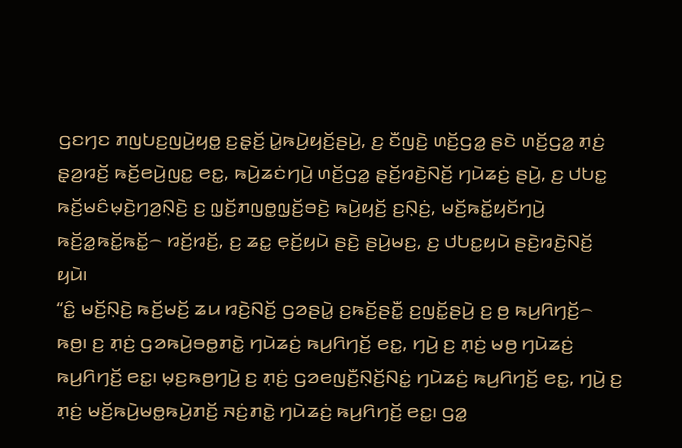ꤞꤢꤚꤢ ꤊꤜꤝꤢ꤬ꤜꤣꤧ꤬ꤟꤥ꤭ ꤢ꤬ꤔ꤫ꤢꤩ꤬ ꤣꤧ꤭ꤒꤣꤧ꤬ꤟꤢꤩ꤬ꤔꤣꤧ꤬, ꤢ꤬ ꤢꤪꤜꤢꤧ꤬ ꤛꤢꤩ꤬ꤞꤤ꤭ ꤔꤢꤧ ꤛꤢꤩ꤬ꤞꤤ꤭ ꤊ꤫ꤢꤦ꤬ ꤔ꤫ꤤ꤬ꤙꤢꤩ꤬ ꤒꤢꤩ꤬ꤕꤣꤧ꤬ꤜꤢ꤭ ꤕꤢ꤭, ꤒꤣꤧ꤬ꤘꤢꤦꤚꤣꤧ꤬ ꤛꤢꤩ꤬ꤞꤤ꤭ ꤔ꤫ꤢꤩ꤬ꤙꤢꤧ꤬ꤡꤢꤩ꤬ ꤚꤣꤧꤘꤢꤦ꤬ ꤔꤣꤧ꤬, ꤢ꤬ ꤓꤝꤢ꤭ ꤒꤢꤩ꤬ꤗꤢꤨꤗ꤫ꤢꤧ꤬ꤚꤤ꤬ꤡ꤫ꤢꤧ꤬ ꤢ꤬ ꤜ꤫ꤢꤩ꤬ꤊꤜꤥ꤭ꤜ꤫ꤢꤩ꤬ꤋꤢꤧ꤬ ꤒꤣꤧ꤬ꤟꤢꤩ꤬ ꤢ꤬ꤡ꤫ꤢꤦ꤬, ꤗꤢꤩ꤬ꤒꤢꤩ꤭ꤟꤢꤩꤚꤣꤧ꤬ ꤒꤢꤩ꤬ꤤ꤭ꤒꤢꤩ꤭ꤒꤢꤩ꤭꤮ ꤙꤢꤩ꤬ꤙꤢꤩ꤬, ꤢ꤬ ꤘꤢ꤭ ꤕ꤫ꤢꤩ꤬ꤟꤣꤧ ꤔꤢꤧ꤬ ꤔꤣꤧ꤬ꤗꤢ꤬, ꤢ꤬ ꤓꤝꤢ꤭ꤟꤣꤧ ꤔꤢꤧ꤬ꤙꤢꤧ꤬ꤡꤢꤩ꤬ ꤟꤣꤧ꤯
“ꤢꤨ꤭ ꤗꤢꤩ꤬ꤡ꤫ꤢꤧ꤬ ꤒꤢꤩ꤬ꤗꤢꤩ꤬ ꤘꤣ ꤙꤢꤧ꤬ꤡꤢꤩ꤬ ꤞꤤꤔꤣꤧ꤭ ꤢ꤬ꤒꤢꤩ꤬ꤔꤢꤪ꤭ ꤢ꤬ꤜꤢꤩ꤭ꤔꤣꤧ꤬ ꤢ꤬ ꤥ꤬ ꤒꤣ꤬ꤖꤚꤢꤩ꤬꤮ ꤒꤥ꤬꤯ ꤢ꤬ ꤊ꤫ꤢꤦ꤬ ꤞꤤꤒꤣꤧ꤬ꤋꤥ꤭ꤊꤢꤧ꤭ ꤚꤣꤧꤘꤢꤦ꤬ ꤒꤣ꤬ꤖꤚꤢꤩ꤬ ꤕꤢ꤭, ꤚꤣꤧ꤬ ꤢ꤬ ꤊ꤫ꤢꤦ꤬ ꤗꤥ꤬ ꤚꤣꤧꤘꤢꤦ꤬ ꤒꤣ꤬ꤖꤚꤢꤩ꤬ ꤕꤢ꤭꤯ ꤗ꤫ꤢ꤬ꤒꤥ꤬ꤚꤣꤧ꤬ ꤢ꤬ ꤊ꤫ꤢꤦ꤬ ꤞꤤꤕꤜꤢꤪ꤬ꤡ꤫ꤢꤩ꤬ꤡꤢꤦ꤭ ꤚꤣꤧꤘꤢꤦ꤬ ꤒꤣ꤬ꤖꤚꤢꤩ꤬ ꤕꤢ꤭, ꤚꤣꤧ꤬ ꤢ꤬ ꤊ꤫ꤢꤦ꤬ ꤗꤢꤩ꤬ꤒꤣꤧ꤬ꤗꤥ꤭ꤒꤣꤧ꤬ꤊꤢꤩ꤬ ꤏꤢꤦ꤬ꤊꤢꤧ꤭ ꤚꤣꤧꤘꤢꤦ꤬ ꤒꤣ꤬ꤖꤚꤢꤩ꤬ ꤕꤢ꤭꤯ ꤞꤤ꤭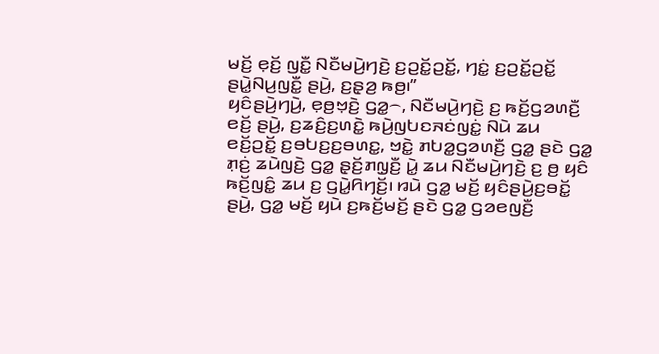ꤗꤢꤩ꤬ ꤕ꤫ꤢꤩ꤬ ꤜꤢꤪ꤭ ꤡꤢꤪꤗꤣꤧ꤬ꤚꤢꤧ꤬ ꤢ꤬ꤑꤢꤩ꤭ꤑꤢꤩ꤭, ꤚꤢꤦ꤭ ꤢ꤬ꤑꤢꤩ꤭ꤑꤢꤩ꤭ ꤔꤣꤧ꤭ꤡꤣ꤬ꤜꤢꤪ꤭ ꤔꤣꤧ꤬, ꤢ꤬ꤔ꤫ꤤ꤬ ꤒꤥ꤬꤯”
ꤟꤢꤨꤔꤣꤧ꤬ꤚꤣꤧ꤬, ꤕ꤫ꤥ꤬ꤠ꤫ꤢꤧ꤬ ꤞꤤ꤭꤮, ꤡꤢꤪꤗꤣꤧ꤬ꤚꤢꤧ꤬ ꤢ꤬ ꤒꤢꤩ꤬ꤞꤤꤛꤢꤪ꤬ ꤕꤢꤩ꤬ ꤔꤣꤧ꤬, ꤢ꤬ꤘꤢꤨ꤬ꤢ꤬ꤛꤢꤧ꤭ ꤒꤣꤧ꤬ꤜꤝꤢꤏꤢꤦꤜꤢꤦ꤭ ꤡꤣꤧ ꤘꤣ ꤕꤢꤩ꤬ꤑꤢꤩ꤭ ꤢ꤬ꤋꤝꤢ꤬ꤢ꤬ꤋꤛꤢ꤭, ꤠꤢꤧ꤭ ꤊꤝꤤ꤭ꤞꤤꤛꤢꤪ꤬ ꤞꤤ꤭ ꤔꤢꤧ ꤞꤤ꤭ ꤊ꤫ꤢꤦ꤬ ꤘꤣꤧꤜꤢꤧ꤬ ꤞꤤ꤭ ꤔ꤫ꤢꤩ꤬ꤊꤜ꤫ꤢꤪ꤬ ꤣꤧ꤭ ꤘꤣ ꤡꤢꤪꤗꤣꤧ꤬ꤚꤢꤧ꤬ ꤢ꤬ ꤥ꤬ ꤟꤢꤨ ꤒꤢꤩ꤬ꤜꤢꤨ꤭ ꤘꤣ ꤢ꤬ ꤞꤣꤧ꤭ꤖꤚꤢꤩ꤬꤯ ꤙꤣꤧ ꤞꤤ꤭ ꤗꤢꤩ꤬ ꤟꤢꤨꤔꤣꤧ꤬ꤢ꤬ꤋꤢꤩ꤭ ꤔꤣꤧ꤬, ꤞꤤ꤭ ꤗꤢꤩ꤬ ꤟꤣꤧ ꤢ꤬ꤒꤢꤩ꤬ꤗꤢꤩ꤬ ꤔꤢꤧ ꤞꤤ꤭ ꤞꤤꤕꤜꤢꤪ꤬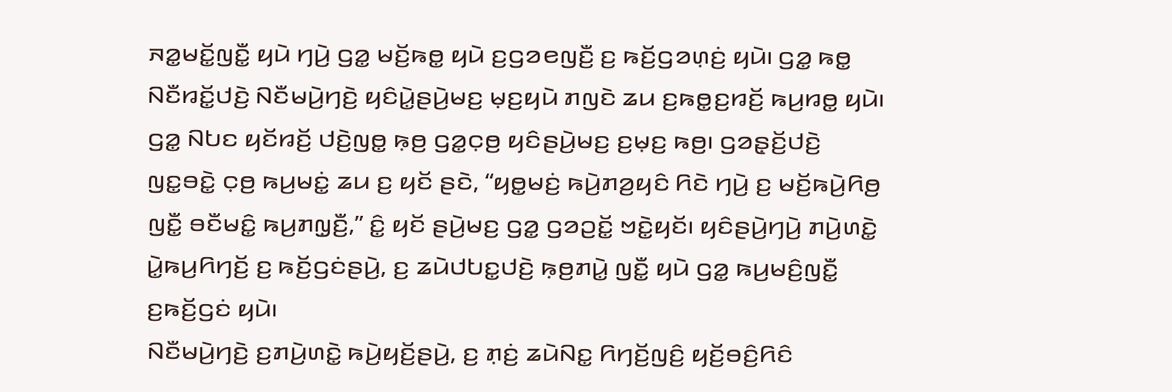ꤏꤤ꤭ꤗꤢꤩ꤭ꤜꤢꤪ꤭ ꤟꤣꤧ ꤚꤣꤧ꤬ ꤞꤤ꤭ ꤗꤢꤩ꤬ꤒꤥ꤭ ꤟꤣꤧ ꤢ꤬ꤞꤤꤕꤜꤢꤪ꤬ ꤢ꤬ ꤒꤢꤩ꤬ꤞꤤꤛ꤫ꤢꤦ꤬ ꤟꤣꤧ꤯ ꤞꤤ꤭ ꤒꤥ꤭ ꤡꤢꤪꤙꤢꤩ꤭ꤓꤢꤧ꤬ ꤡꤢꤪꤗꤣꤧ꤬ꤚꤢꤧ꤬ ꤟꤢꤨꤣꤧ꤭ꤔꤣꤧ꤬ꤗꤢ꤬ ꤗ꤫ꤢ꤬ꤟꤣꤧ ꤊꤜꤢꤧ ꤘꤣ ꤢ꤬ꤒꤥ꤭ꤢ꤬ꤙꤢꤩ꤬ ꤒꤣ꤬ꤙꤥ꤭ ꤟꤣꤧ꤯
ꤞꤤ꤭ ꤡꤝꤢ ꤟꤢꤩꤙꤢꤩ꤬ ꤓꤢꤧ꤬ꤜꤥ꤭ ꤒ꤫ꤥ꤬ ꤞꤤ꤭ꤍ꤫ꤥ꤬ ꤟꤢꤨꤔꤣꤧ꤬ꤗꤢ꤬ ꤢ꤬ꤗ꤫ꤢ꤬ ꤒꤥ꤬꤯ ꤞꤤꤔ꤫ꤢꤩ꤬ꤓꤢꤧ꤬ ꤜꤢ꤭ꤋꤢꤧ꤭ ꤍ꤫ꤥ꤬ ꤒꤣ꤬ꤗꤢꤦ꤭ ꤘꤣ ꤢ꤬ ꤟꤢꤩ ꤔꤢꤧ, “ꤟꤥ꤭ꤗꤢꤦ꤬ ꤒꤣꤧ꤬ꤊꤤ꤬ꤟꤢꤨ ꤖꤢꤧ ꤚꤣꤧ꤬ ꤢ꤬ ꤗꤢꤩ꤬ꤒꤣꤧ꤬ꤖꤥ꤬ ꤜꤢꤪ꤭ ꤋꤢꤪꤗꤢꤨ꤭ ꤒꤣ꤬ꤊꤜ꤫ꤢꤪ꤬,” ꤢꤨ꤭ ꤟꤢꤩ ꤔꤣꤧ꤬ꤗꤢ꤬ ꤞꤤ꤭ ꤞꤤꤑꤢꤩ꤭ ꤠꤢꤧ꤭ꤟꤢꤩ꤯ ꤟꤢꤨꤔꤣꤧ꤬ꤚꤣꤧ꤬ ꤊꤣꤧ꤬ꤛꤢꤧ꤭ ꤣꤧ꤭ꤒꤣ꤬ꤖꤚꤢꤩ꤬ ꤢ꤬ ꤒꤢꤩ꤬ꤞꤢꤦꤔꤣꤧ꤬, ꤢ꤬ ꤘꤣꤧꤓꤝꤢ꤭ꤓꤢꤧ꤬ ꤒ꤫ꤥ꤬ꤊꤣꤧ꤭ ꤜꤢꤪ꤭ ꤟꤣꤧ ꤞꤤ꤭ ꤒꤣ꤬ꤗꤢꤨ꤬ꤜꤢꤪ꤭ ꤢ꤬ꤒꤢꤩ꤬ꤞꤢꤦ ꤟꤣꤧ꤯
ꤡꤢꤪꤗꤣꤧ꤬ꤚꤢꤧ꤬ ꤢ꤬ꤊꤣꤧ꤬ꤛꤢꤧ꤭ ꤒꤣꤧ꤬ꤟꤢꤩ꤬ꤔꤣꤧ꤬, ꤢ꤬ ꤊ꤫ꤢꤦ꤬ ꤘꤣꤧꤡꤢ꤭ ꤖꤚꤢꤩ꤬ꤜꤢꤨ꤬ ꤟꤢꤩ꤬ꤋꤢꤨ꤬ꤖꤢꤨ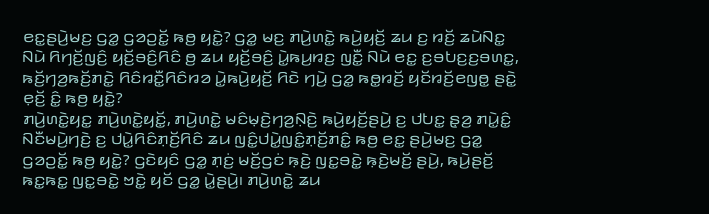ꤕꤢ꤭ꤔꤣꤧ꤬ꤗꤢ꤬ ꤞꤤ꤭ ꤞꤤꤑꤢꤩ꤭ ꤒꤥ꤬ ꤟꤢꤧ꤭? ꤞꤤ꤭ ꤗꤢ꤬ ꤊꤣꤧ꤬ꤛꤢꤧ꤭ ꤒꤣꤧ꤬ꤟꤢꤩ꤬ ꤘꤣ ꤢ꤬ ꤙꤢꤩ꤬ ꤘꤣꤧꤡꤢ꤭ ꤡꤣꤧ ꤖꤚꤢꤩ꤬ꤜꤢꤨ꤬ ꤟꤢꤩ꤬ꤋꤢꤨ꤬ꤖꤢꤨ ꤥ꤬ ꤘꤣ ꤟꤢꤩ꤬ꤋꤢꤨ꤬ ꤣꤧ꤭ꤒꤣ꤬ꤙꤢ꤬ ꤜꤢꤪ꤭ ꤡꤣꤧ ꤕꤢ꤭ ꤢ꤬ꤋꤝꤢ꤬ꤢ꤬ꤋꤛꤢ꤭, ꤒꤢꤩ꤬ꤚꤤ꤬ꤒꤢꤩ꤬ꤊꤢꤧ꤭ ꤖꤢꤨꤙꤢꤪ꤭ꤖꤢꤨꤙꤤ ꤣꤧ꤭ꤒꤣꤧ꤬ꤟꤢꤩ꤬ ꤖꤢꤧ ꤚꤣꤧ꤬ ꤞꤤ꤭ ꤒꤥ꤭ꤙꤢꤩ꤬ ꤟꤢꤩꤙꤢꤩ꤬ꤕꤜꤥ꤭ ꤔꤢꤧ꤭ ꤕ꤫ꤢꤩ꤬ ꤢꤨ꤭ ꤒꤥ꤬ ꤟꤢꤧ꤭?
ꤊꤣꤧ꤬ꤛꤢꤧ꤭ꤟꤢ꤭ ꤊꤣꤧ꤬ꤛꤢꤧ꤭ꤟꤢꤩ꤭, ꤊꤣꤧ꤬ꤛꤢꤧ꤭ ꤗꤢꤨꤗ꤫ꤢꤧ꤬ꤚꤤ꤬ꤡ꤫ꤢꤧ꤬ ꤒꤣꤧ꤬ꤟꤢꤩ꤬ꤔꤣꤧ꤬ ꤢ꤬ ꤓꤝꤢ꤭ ꤔ꤫ꤤ꤬ ꤊꤣꤧ꤭ꤢꤨ꤭ ꤡꤢꤪꤗꤣꤧ꤬ꤚꤢꤧ꤬ ꤢ꤬ ꤓꤣꤧ꤭ꤖꤢꤨꤊ꤫ꤢꤩ꤬ꤖꤢꤨ ꤘꤣ ꤜꤢꤨ꤭ꤓꤣꤧ꤭ꤜꤢꤨ꤭ꤊ꤫ꤢꤩ꤬ꤊꤢꤨ꤭ ꤒꤥ꤬ ꤕꤢ꤭ ꤔꤣꤧ꤬ꤗꤢ꤬ ꤞꤤ꤭ ꤞꤤꤑꤢꤩ꤭ ꤒꤥ꤬ ꤟꤢꤧ꤭? ꤞꤢꤧꤟꤢꤨ ꤞꤤ꤭ ꤊ꤫ꤢꤦ꤬ ꤗꤢꤩ꤬ꤞꤢꤦ ꤒ꤫ꤢꤧ꤬ ꤜꤢ꤭ꤋꤢꤧ꤭ ꤒ꤫ꤢꤧ꤬ꤗꤢꤩ꤬ ꤔꤣꤧ꤬, ꤒꤣꤧ꤬ꤔꤢꤩ꤬ ꤒꤢ꤭ꤒꤢ꤭ ꤜꤢ꤭ꤋꤢꤧ꤭ ꤠꤢꤧ꤭ ꤟꤢꤩ ꤞꤤ꤭ ꤣꤧ꤭ꤔꤣꤧ꤬꤯ ꤊꤣꤧ꤬ꤛꤢꤧ꤭ ꤘꤣ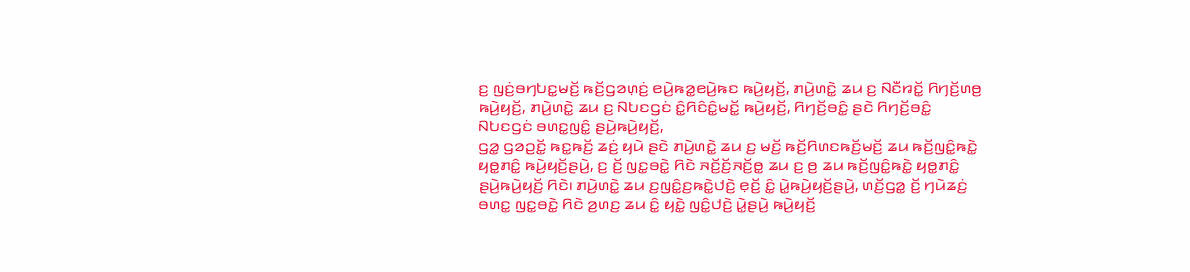ꤢ꤬ ꤜꤢꤦ꤬ꤋꤚꤝꤢ꤭ꤗꤢꤩ꤬ ꤒꤢꤩ꤬ꤞꤤꤛ꤫ꤢꤦ꤬ ꤕꤣꤧ꤬ꤒꤤ꤭ꤕꤣꤧ꤬ꤒꤢ ꤒꤣꤧ꤬ꤟꤢꤩ꤬, ꤊꤣꤧ꤬ꤛꤢꤧ꤭ ꤘꤣ ꤢ꤬ ꤡꤢꤪꤙꤢꤩ꤭ ꤖꤚꤢꤩ꤬ꤛꤥ꤬ ꤒꤣꤧ꤬ꤟꤢꤩ꤬, ꤊꤣꤧ꤬ꤛꤢꤧ꤭ ꤘꤣ ꤢ꤬ ꤡꤝꤢꤞꤢꤦ ꤢꤨ꤭ꤖꤢꤨꤢꤨ꤭ꤗꤢꤩ꤭ ꤒꤣꤧ꤬ꤟꤢꤩ꤬, ꤖꤚꤢꤩ꤬ꤋꤢꤨ꤭ ꤔꤢꤧ ꤖꤚꤢꤩ꤬ꤋꤢꤨ꤭ ꤡꤝꤢꤞꤢꤦ ꤋꤛꤢ꤭ꤜꤢꤨ꤭ ꤔꤣꤧ꤬ꤒꤣꤧ꤬ꤟꤢꤩ꤬,
ꤞꤤ꤭ ꤞꤤꤑꤢꤩ꤭ ꤒꤢ꤭ꤒꤢꤩ꤬ ꤘꤢꤦ꤬ ꤟꤣꤧ ꤔꤢꤧ ꤊꤣꤧ꤬ꤛꤢꤧ꤭ ꤘꤣ ꤢ꤬ ꤗꤢꤩ꤬ ꤒꤢꤩ꤬ꤖꤛꤢꤒꤢꤩ꤬ꤗꤢꤩ꤬ ꤘꤣ ꤒꤢꤩ꤬ꤜꤢꤨ꤭ꤒꤢꤧ꤭ ꤟꤥ꤭ꤊꤢꤨ꤭ ꤒꤣꤧ꤬ꤟꤢꤩ꤬ꤔꤣꤧ꤬, ꤢ꤬ ꤢꤩ꤬ ꤜꤢ꤭ꤋꤢꤧ꤭ ꤖꤢꤧ ꤏꤢꤩ꤬ꤢꤩ꤬ꤏꤢꤩ꤬ꤥ꤭ ꤘꤣ ꤢ꤬ ꤥ꤬ ꤘꤣ ꤒꤢꤩ꤬ꤜꤢꤨ꤭ꤒꤢꤧ꤭ ꤟꤥ꤭ꤊꤢꤨ꤭ ꤔꤣꤧ꤬ꤒꤣꤧ꤬ꤟꤢꤩ꤬ ꤖꤢꤧ꤯ ꤊꤣꤧ꤬ꤛꤢꤧ꤭ ꤘꤣ ꤢ꤬ꤜꤢꤨ꤭ꤢ꤬ꤒꤢꤧ꤭ꤓꤢꤧ꤬ ꤕ꤫ꤢꤩ꤬ ꤢꤨ꤭ ꤣꤧ꤭ꤒꤣꤧ꤬ꤟꤢꤩ꤬ꤔꤣꤧ꤬, ꤛꤢꤩ꤬ꤞꤤ꤭ ꤢꤩ꤬ ꤚꤣꤧꤘꤢꤦ꤬ ꤋꤛꤢ꤭ ꤜꤢ꤭ꤋꤢꤧ꤭ ꤖꤢꤧ ꤤ꤬ꤛꤢ꤬ ꤘꤣ ꤢꤨ꤭ ꤟꤢꤧ꤭ ꤜꤢꤨ꤭ꤓꤢꤧ꤬ ꤣꤧ꤭ꤔꤣꤧ꤬ ꤒꤣꤧ꤬ꤟꤢꤩ꤬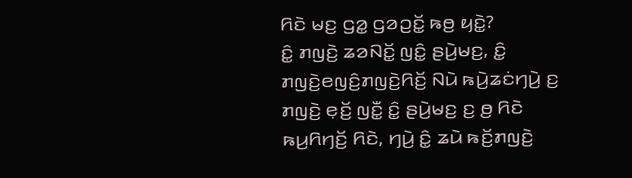ꤖꤢꤧ ꤗꤢ꤬ ꤞꤤ꤭ ꤞꤤꤑꤢꤩ꤭ ꤒꤥ꤬ ꤟꤢꤧ꤭?
ꤢꤨ꤭ ꤊꤜꤢꤧ꤬ ꤘꤤꤡꤢꤩ꤭ ꤜꤢꤨ꤭ ꤔꤣꤧ꤬ꤗꤢ꤬, ꤢꤨ꤭ ꤊꤜꤢꤧ꤬ꤕꤜꤢꤨ꤬ꤊꤜꤢꤧ꤬ꤖꤢꤩ꤬ ꤡꤣꤧ ꤒꤣꤧ꤬ꤘꤢꤦꤚꤣꤧ꤬ ꤢ꤬ ꤊꤜꤢꤧ꤬ ꤕ꤫ꤢꤩ꤬ ꤜꤢꤪ꤭ ꤢꤨ꤭ ꤔꤣꤧ꤬ꤗꤢ꤬ ꤢ꤬ ꤥ꤬ ꤖꤢꤧ ꤒꤣ꤬ꤖꤚꤢꤩ꤬ ꤖꤢꤧ, ꤚꤣꤧ꤬ ꤢꤨ꤭ ꤘꤣꤧ ꤒꤢꤩ꤬ꤊꤜꤢꤧ꤬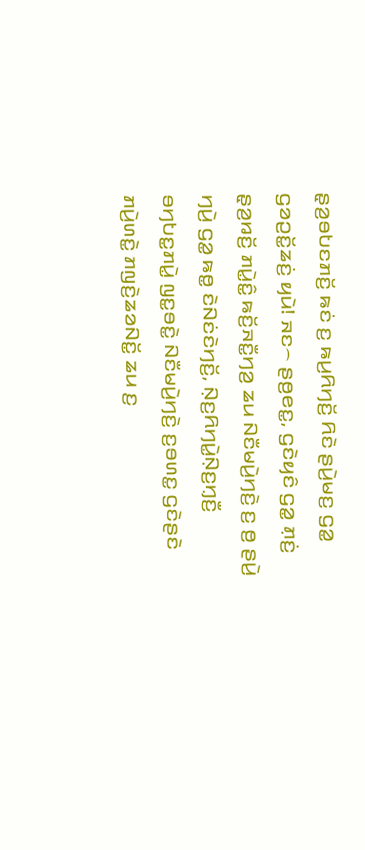ꤔ꤫ꤤ꤬ꤋꤝꤢꤊꤢꤩ꤬ ꤒꤢꤦ ꤢ꤬ ꤒꤣ꤬ꤖꤚꤢꤩ꤬ ꤖꤢꤧ ꤔꤣꤧ꤬ꤗꤢ꤬ ꤞꤤ꤭ ꤞꤤꤑꤢꤩ꤭ꤘꤢꤦ꤬ ꤟꤣꤧ! ꤏꤢ꤮ ꤔꤥ꤬ꤕꤢ꤭, ꤞꤢꤧꤟꤢꤨ ꤞꤤ꤭ ꤊ꤫ꤢꤦ꤬ ꤔ꤫ꤤ꤬ꤙꤢꤩ꤬ ꤊꤣꤧ꤭ꤢꤨ꤭ ꤒꤢꤩ꤬ꤏꤢꤪ꤭ꤚꤤ꤬ ꤘꤣ ꤡꤢꤪꤗꤣꤧ꤬ꤚꤢꤧ꤬ ꤢ꤬ ꤥ꤬ ꤔꤣꤧ꤬ ꤚꤣꤧ꤬ ꤞꤤ꤭ ꤒꤥ꤭ ꤢꤧꤡꤢꤦꤢꤧꤚꤢꤩ꤬, ꤡ꤫ꤢ꤬ꤖꤚꤣꤧ꤭ꤡ꤫ꤢ꤬ꤚ꤫ꤢꤪ꤬ ꤋꤚꤝꤢ꤭ꤊꤣꤧ꤭ ꤜꤢ꤭ꤋꤢꤧ꤭ ꤡꤢꤪꤗꤣꤧ꤬ꤚꤢꤧ꤬ ꤢ꤬ꤋꤛꤢ꤭ ꤞꤢꤧꤔꤢꤧ ꤊꤣꤧ꤬ꤛꤢꤧ꤭ ꤊꤜꤢꤧ꤬ꤘꤤꤡꤢꤩ꤭ ꤘꤣ ꤢ꤬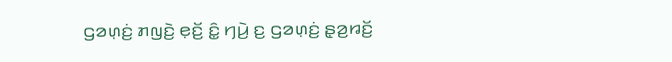ꤞꤤꤛ꤫ꤢꤦ꤬ ꤊꤜꤢꤧ꤬ ꤕ꤫ꤢꤩ꤬ ꤢꤨ꤭ ꤚꤣꤧ꤬ ꤢ꤬ ꤞꤤꤛ꤫ꤢꤦ꤬ ꤔ꤫ꤤ꤬ꤙꤢꤩ꤬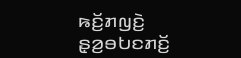ꤒꤢꤩ꤬ꤊꤜꤢꤧ꤬ ꤔ꤫ꤤ꤬ꤋꤝꤢꤊꤢꤩ꤬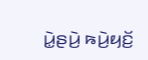ꤣꤧ꤭ꤔꤣꤧ꤬ ꤒꤣꤧ꤬ꤟꤢꤩ꤬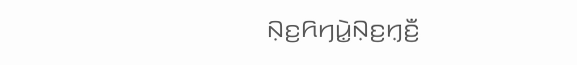ꤡ꤫ꤢ꤬ꤖꤚꤣꤧ꤭ꤡ꤫ꤢ꤬ꤚ꤫ꤢꤪ꤬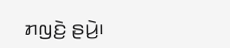ꤊꤜꤢꤧ꤬ ꤔꤣꤧ꤬꤯